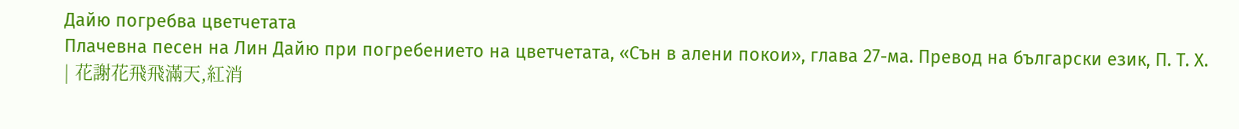Дайю погребва цветчетата
Плачевна песен на Лин Дайю при погребението на цветчетата, «Сън в алени покои», глава 27-ма. Превод на български език, П. Т. Х.
| 花謝花飛飛滿天,紅消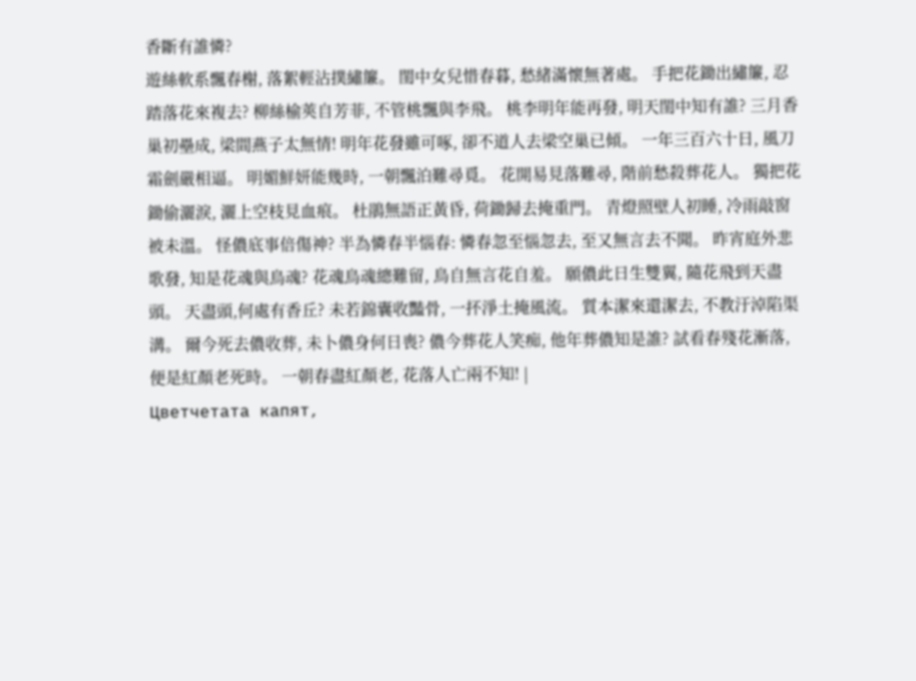香斷有誰憐?
遊絲軟系飄春榭, 落絮輕沾撲繡簾。 閨中女兒惜春暮, 愁緒滿懷無著處。 手把花鋤出繡簾, 忍踏落花來複去? 柳絲榆莢自芳菲, 不管桃飄與李飛。 桃李明年能再發, 明天閨中知有誰? 三月香巢初壘成, 梁間燕子太無情! 明年花發雖可啄, 卻不道人去梁空巢已傾。 一年三百六十日, 風刀霜劍嚴相逼。 明媚鮮妍能幾時, 一朝飄泊難尋覓。 花開易見落難尋, 階前愁殺葬花人。 獨把花鋤偷灑淚, 灑上空枝見血痕。 杜鵑無語正黃昏, 荷鋤歸去掩重門。 青燈照壁人初睡, 冷雨敲窗被未溫。 怪儂底事倍傷神? 半為憐春半惱春: 憐春忽至惱忽去, 至又無言去不聞。 昨宵庭外悲歌發, 知是花魂與鳥魂? 花魂鳥魂總難留, 鳥自無言花自羞。 願儂此日生雙翼, 隨花飛到天盡頭。 天盡頭,何處有香丘? 未若錦囊收豔骨, 一抔淨土掩風流。 質本潔來還潔去, 不教汙淖陷渠溝。 爾今死去儂收葬, 未卜儂身何日喪? 儂今葬花人笑痴, 他年葬儂知是誰? 試看春殘花漸落, 便是紅顏老死時。 一朝春盡紅顏老, 花落人亡兩不知! |
Цветчетата капят,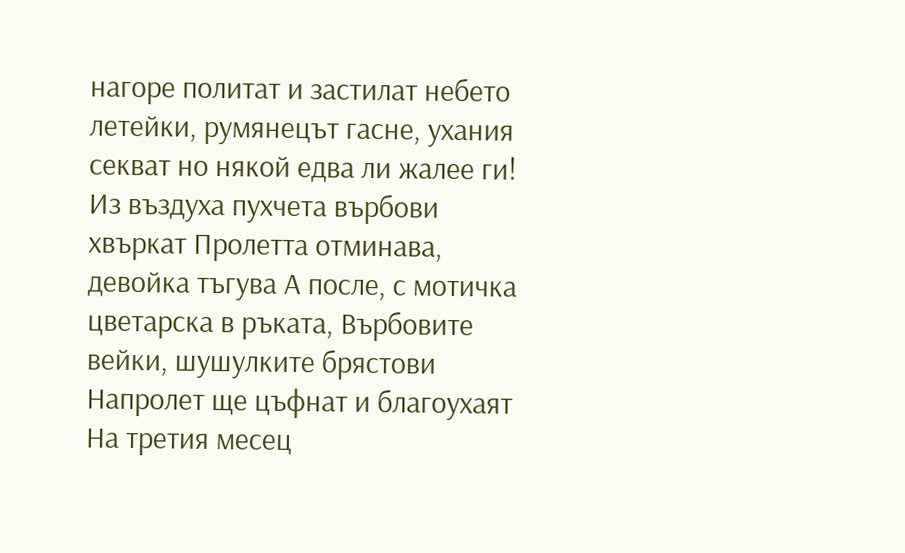нагоре политат и застилат небето летейки, румянецът гасне, ухания секват но някой едва ли жалее ги! Из въздуха пухчета върбови хвъркат Пролетта отминава, девойка тъгува А после, с мотичка цветарска в ръката, Върбoвите вейки, шушулките брястови Напролет ще цъфнат и благоухаят На третия месец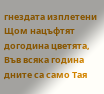гнездата изплетени Щом нацъфтят догодина цветята, Във всяка година дните са само Тая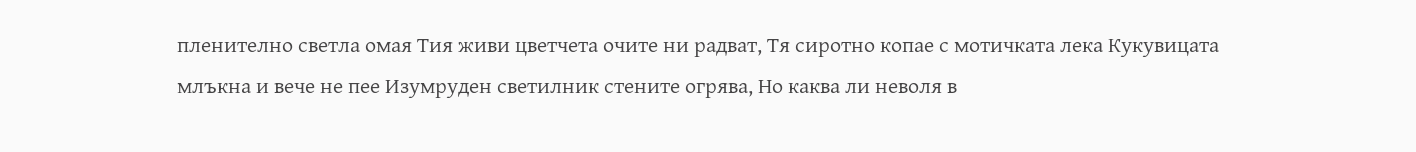пленително светла омая Тия живи цветчета очите ни радват, Тя сиротно копае с мотичката лека Кукувицата млъкна и вече не пее Изумруден светилник стените огрява, Но каква ли неволя в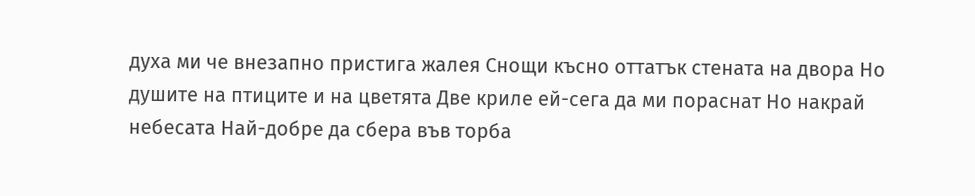духа ми че внезапно пристига жалея Снощи късно оттатък стената на двора Но душите на птиците и на цветята Две криле ей-сега да ми пораснат Но накрай небесата Най-добре да сбера във торба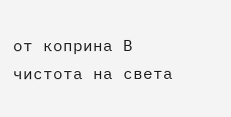от коприна В чистота на света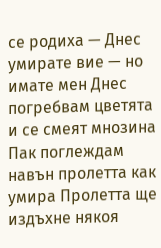се родиха — Днес умирате вие — но имате мен Днес погребвам цветята и се смеят мнозина Пак поглеждам навън пролетта как умира Пролетта ще издъхне някоя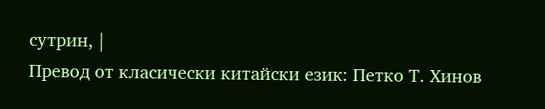сутрин, |
Превод от класически китайски език: Петко Т. Хинов